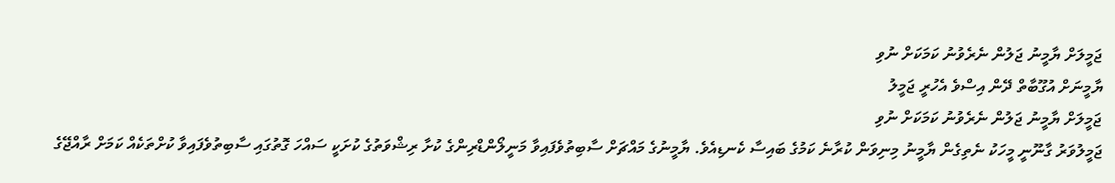ޖަމީލަށް ޔާމީނު ޖަލުން ނެރެވުނު ކަމަކަށް ނުވި
ޔާމީނަށް އުގޫބާތް ދޭން އިސްވެ އެހުރީ ޖަމީލު
ޖަމީލަށް ޔާމީނު ޖަލުން ނެރެވުނު ކަމަކަށް ނުވި
ޖަމީލުވަރު ގާނޫނީ މީހަކު ނެތިގެން ޔާމީނު މިނިވަން ކުރާނެ ކަމުގެ ބައިސާ ކެނޑިއެވެ. ޔާމީނުގެ މައްޗަށް ސާބިތުވެފައިވާ މަނީލޯންޑްރިންގެ ކުށާ ރިޝްވަތުގެ ކުށަކީ ސައްހަ ގޮތުގައި ސާބިތުވެފައިވާ ކުށްތަކެއް ކަމަށް ރާއްޖޭގެ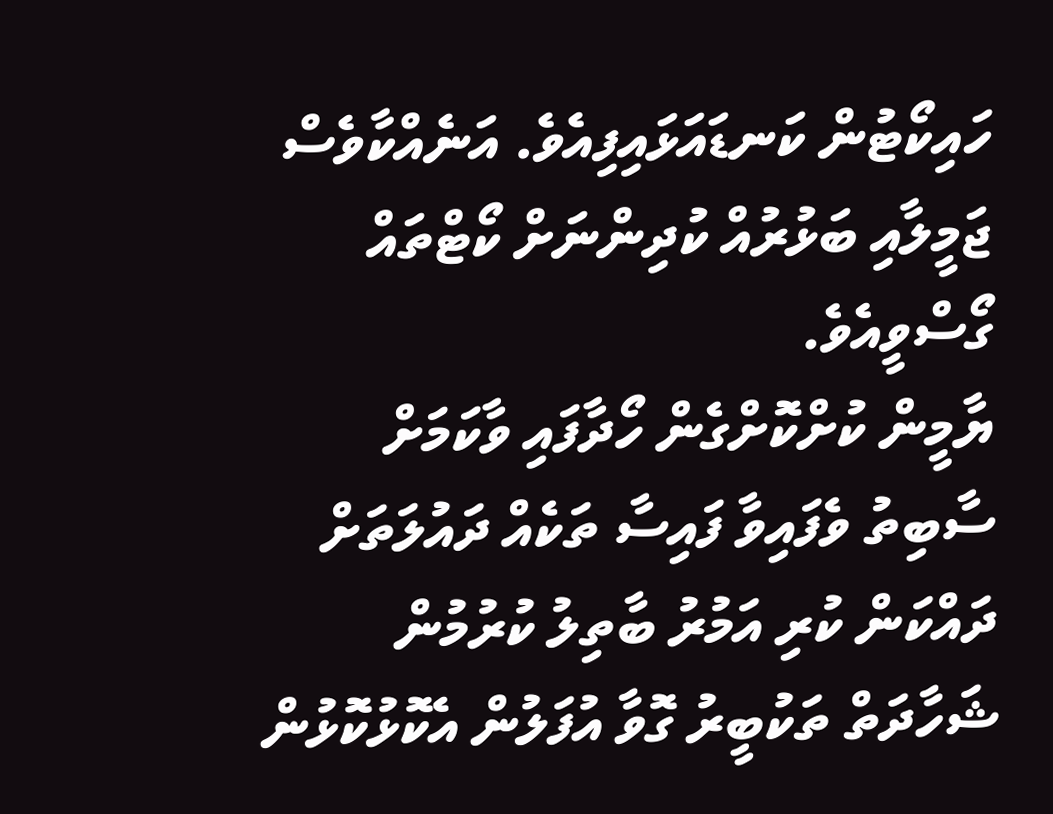ހައިކޯޓުން ކަނޑައަޅައިފިއެވެ. އަނެއްކާވެސް ޖަމީލާއި ބަޅުރުއް ކުދިންނަށް ކޯޓްތައް ގޯސްވީއެވެ.
ޔާމީން ކުށްކޮށްގެން ހޯދާފައި ވާކަމަށް ސާބިތު ވެފައިވާ ފައިސާ ތަކެއް ދައުލަތަށް ދައްކަން ކުރި އަމުރު ބާތިލު ކުރުމުން ޝަހާދަތް ތަކުބީރު ގޮވާ އުފަލުން އެކޮޅުކޮޅުން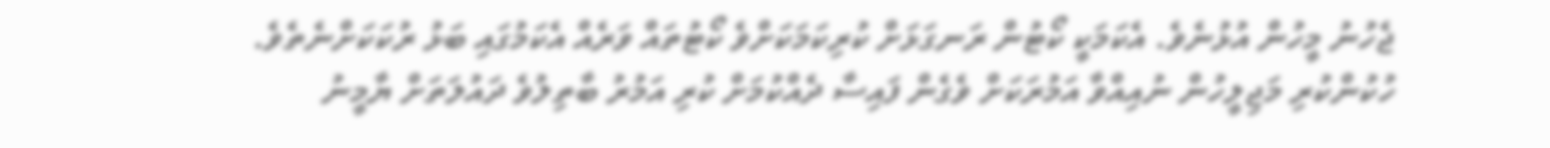ޖެހުނު މީހުން އުޅުނެވެ. އެކަމަކީ ކޯޓުން ރަނގަޅަށް ކުރިކަމަކަށްވެ ކޯޓުތައް ވަރެއް އެކަމުގައި ބަޅު ރުކަކަށްނެތެވެ.
ހުކުންކުރި މަޖިލީހުން ނުއިއްވާ އަމުރަކަށް ވެގެން ފައިސާ ދެއްކުމަށް ކުރި އަމުރު ބާތިލުވެ ދައުލަތަށް ޔާމީނު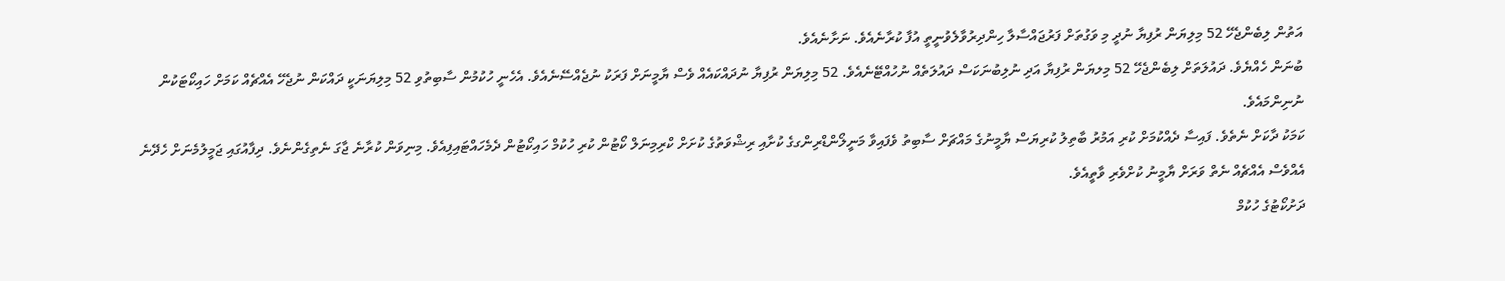އަތުން ލިބެންޖެހޭ 52 މިލިޔަން ރުފިޔާ ނުދީ މި ވަގުތަށް ފަރުޖައްސާލާ ހިންދިރުވާލެވުނީތީ އުފާ ކުރާނެއެވެ. ނަށާނެއެވެ.
ބުނަން ހެއްޔެވެ. ދައުލަތަށް ލިބެންޖެހޭ 52 މިލޔަން ރުފިޔާ އަދި ނުލިބުނަކަސް ދައުލަތެއް ނުހުއްޓޭނެއެވެ. 52 މިލިޔަން ރުފިޔާ ނުދައްކައެއް ވެސް ޔާމީނަށް ފަރަކު ނުޖެއްސޭނެއެވެ. އެހެނީ ހުކުމުން ސާބިތުވި 52 މިލިޔަނަކީ ދައްކަން ނުޖެހޭ އެއްޗެއް ކަމަށް ހައިކޯޓަކުން ނުނިންމައެވެ.
ކަމަކު ދާކަށް ނެތެވެ. ފައިސާ ދެއްކުމަށް ކުރި އަމުރު ބާތިލު ކުރިޔަސް ޔާމީނުގެ މައްޗަށް ސާބިތު ވެފައިވާ މަނީލޯންޑްރިންގގެ ކުށާއި ރިޝްވަތުގެ ކުށަށް ކްރިމިނަލް ކޯޓުން ކުރި ހުކުމް ހައިކޯޓުން ދެމެހައްޓައިފިއެވެ. މިނިވަން ކުރާނެ ޖާގަ ނެތިގެންނެވެ. ދިފާއުގައި ޖަމީލުމެނަށް ހެދޭނެ އެއްވެސް އެއްޗެއް ނެތް ވަރަށް ޔާމީނު ކުށްވެރި ވާތީއެވެ.
ދަށުކޯޓުގެ ހުކުމް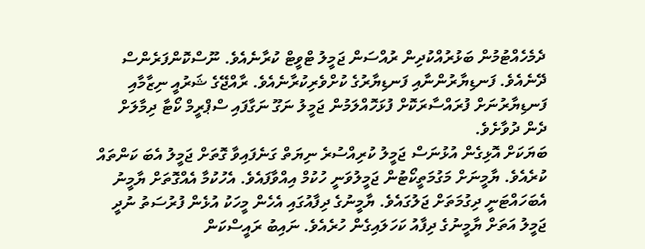ދެމެހެއްޓުމުން ބަޅުރުއްކުދިން ރުއްސަން ޖަމީލު ޓްވީޓް ކުރާނެއެވެ. ނޫސްކޮންފަރެންސް ދޭނެއެވެ. ފަނޑިޔާރުންނާއި ފަނޑިޔާރުގެ ކުށްވެރިކުރާނެއެވެ. ރާއްޖޭގެ ޝަރުއީ ނިޒާމާއި ފަނޑިޔާރުނަށް ފުރައްސާރަކޮށް ފުޅަހޮއްލަމުން ޖަމީލު ނަގޫ ނަގާފައި ސްޕްރީމް ކޯޓާ ދިމާލަށް ދެން ދުވާށެވެ.
ބަޔަކަށް އޮޅިގެން އުޅުނަސް ޖަމީލު ކުރިއްސުރެ ނިޔަތް ގަނެފައިވާ ގޮތަށް ޖަމީލު އެބަ ކަންތައް ކުރެއެވެ. ޔާމީނަށް މަގުމަތީކޯޓުން ޖަމީލުވަނީ ހުކުމް އިއްވާފައެވެ. އެހުކުމާ އެއްގޮތަށް ޔާމީނު އެބަހައްޓަނީ ދިގުމަތަށް ޖަލުގައެވެ. ޔާމީނުގެ ދިފާއުގައި އެހެން މީހަކު އުޅެން ފުރުސަތު ނުދީ ޖަމީލު އަތަށް ޔާމީނުގެ ދިފާއު ކަހަލައިގެން ހުރެއެވެ. ނައިބު ރައީސްކަން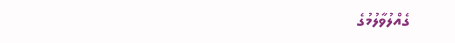ގެއްލުވާލުމުގެ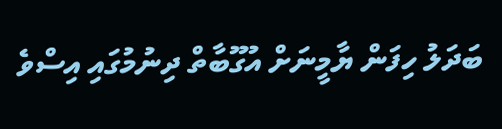ބަދަލު ހިފަން ޔާމީނަށް އުގޫބާތް ދިނުމުގައި އިސްވެ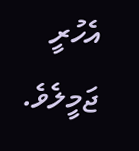އެހުރީ ޖަމީލެވެ.